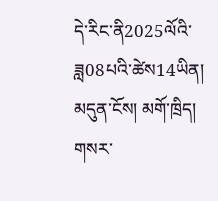དེ་རིང་ནི2025ལོའི་ཟླ08པའི་ཚེས14ཡིན།
མདུན་ངོས། མགོ་ཁྲིད། གསར་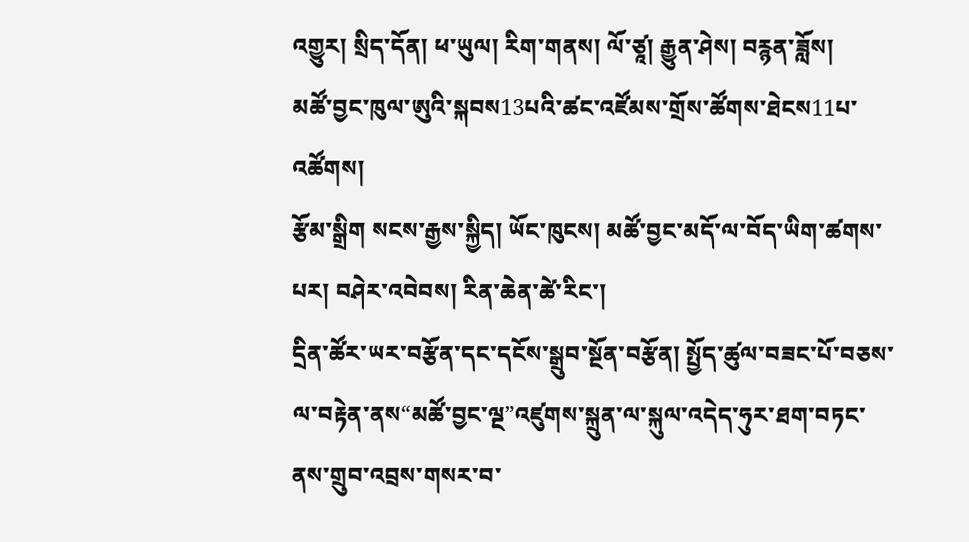འགྱུར། སྲིད་དོན། ཕ་ཡུལ། རིག་གནས། ལོ་ཙཱ། རྒྱུན་ཤེས། བརྙན་ཟློས།
མཚོ་བྱང་ཁུལ་ཨུའི་སྐབས13པའི་ཚང་འཛོམས་གྲོས་ཚོགས་ཐེངས11པ་འཚོགས།
རྩོམ་སྒྲིག སངས་རྒྱས་སྐྱིད། ཡོང་ཁུངས། མཚོ་བྱང་མདོ་ལ་བོད་ཡིག་ཚགས་པར། བཤེར་འབེབས། རིན་ཆེན་ཚེ་རིང་།
དྲིན་ཚོར་ཡར་བརྩོན་དང་དངོས་སྒྲུབ་སྔོན་བརྩོན། སྤྱོད་ཚུལ་བཟང་པོ་བཅས་ལ་བརྟེན་ནས“མཚོ་བྱང་ལྔ”འཛུགས་སྐྲུན་ལ་སྐུལ་འདེད་ཧུར་ཐག་བཏང་ནས་གྲུབ་འབྲས་གསར་བ་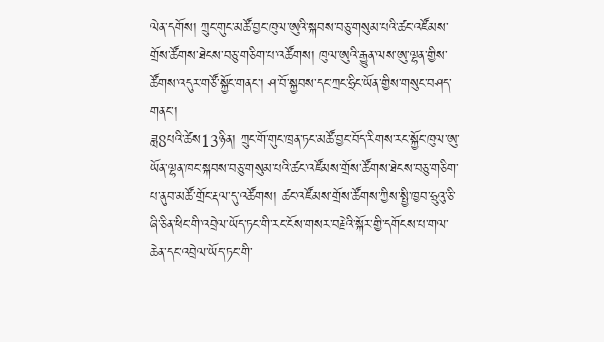ལེན་དགོས། ཀྲུང་གུང་མཚོ་བྱང་ཁུལ་ཨུའི་སྐབས་བཅུ་གསུམ་པའི་ཚང་འཛོམས་གྲོས་ཚོགས་ཐེངས་བཅུ་གཅིག་པ་འཚོགས། ཁུལ་ཨུའི་རྒྱུན་ལས་ཨུ་ལྷན་གྱིས་ཚོགས་འདུར་གཙོ་སྐྱོང་གནང་། ཤ་བོ་སྐྱབས་དང་ཀྲང་ཧྲིང་ཡོན་གྱིས་གསུང་བཤད་གནང་།
ཟླ8པའི་ཚེས13ཉིན། ཀྲུང་གོ་གུང་ཁྲན་ཏང་མཚོ་བྱང་བོད་རིགས་རང་སྐྱོང་ཁུལ་ཨུ་ཡོན་ལྷན་ཁང་སྐབས་བཅུ་གསུམ་པའི་ཚང་འཛོམས་གྲོས་ཚོགས་ཐེངས་བཅུ་གཅིག་པ་ནུབ་མཚོ་གྲོང་རྡལ་དུ་འཚོགས། ཚང་འཛོམས་གྲོས་ཚོགས་ཀྱིས་སྤྱི་ཁྱབ་ཧྲུའུ་ཅི་ཞི་ཅིན་ཕིང་གི་འབྲེལ་ཡོད་ཏང་གི་རང་ངོས་གསར་བརྗེའི་སྐོར་གྱི་དགོངས་པ་གལ་ཆེན་དང་འབྲེལ་ཡོད་ཏང་གི་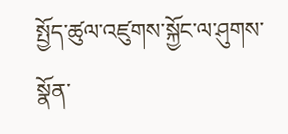སྤྱོད་ཚུལ་འཛུགས་སྐྱོང་ལ་ཤུགས་སྣོན་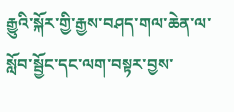རྒྱུའི་སྐོར་གྱི་རྒྱས་བཤད་གལ་ཆེན་ལ་སློབ་སྦྱོང་དང་ལག་བསྟར་བྱས་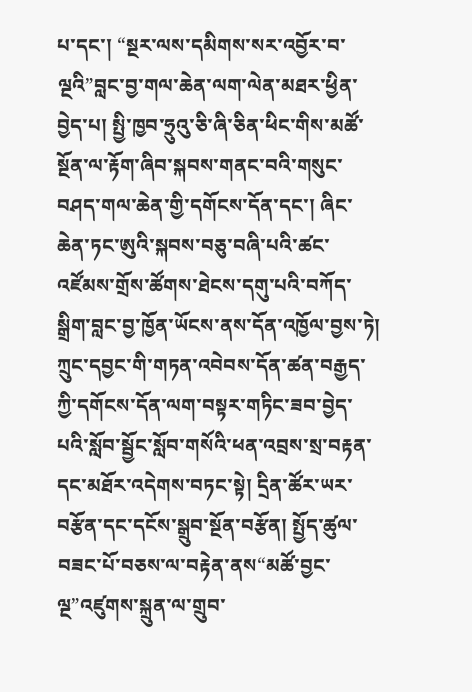པ་དང་། “སྔར་ལས་དམིགས་སར་འབྱོར་བ་ལྔའི”བླང་བྱ་གལ་ཆེན་ལག་ལེན་མཐར་ཕྱིན་བྱེད་པ། སྤྱི་ཁྱབ་ཧྲུའུ་ཅི་ཞི་ཅིན་ཕིང་གིས་མཚོ་སྔོན་ལ་རྟོག་ཞིབ་སྐབས་གནང་བའི་གསུང་བཤད་གལ་ཆེན་གྱི་དགོངས་དོན་དང་། ཞིང་ཆེན་ཏང་ཨུའི་སྐབས་བཅུ་བཞི་པའི་ཚང་འཛོམས་གྲོས་ཚོགས་ཐེངས་དགུ་པའི་བཀོད་སྒྲིག་བླང་བྱ་ཁྱོན་ཡོངས་ནས་དོན་འཁྱོལ་བྱས་ཏེ། ཀྲུང་དབྱང་གི་གཏན་འབེབས་དོན་ཚན་བརྒྱད་ཀྱི་དགོངས་དོན་ལག་བསྟར་གཏིང་ཟབ་བྱེད་པའི་སློབ་སྦྱོང་སློབ་གསོའི་ཕན་འབྲས་སྲ་བརྟན་དང་མཐོར་འདེགས་བཏང་སྟེ། དྲིན་ཚོར་ཡར་བརྩོན་དང་དངོས་སྒྲུབ་སྔོན་བརྩོན། སྤྱོད་ཚུལ་བཟང་པོ་བཅས་ལ་བརྟེན་ནས“མཚོ་བྱང་ལྔ”འཛུགས་སྐྲུན་ལ་གྲུབ་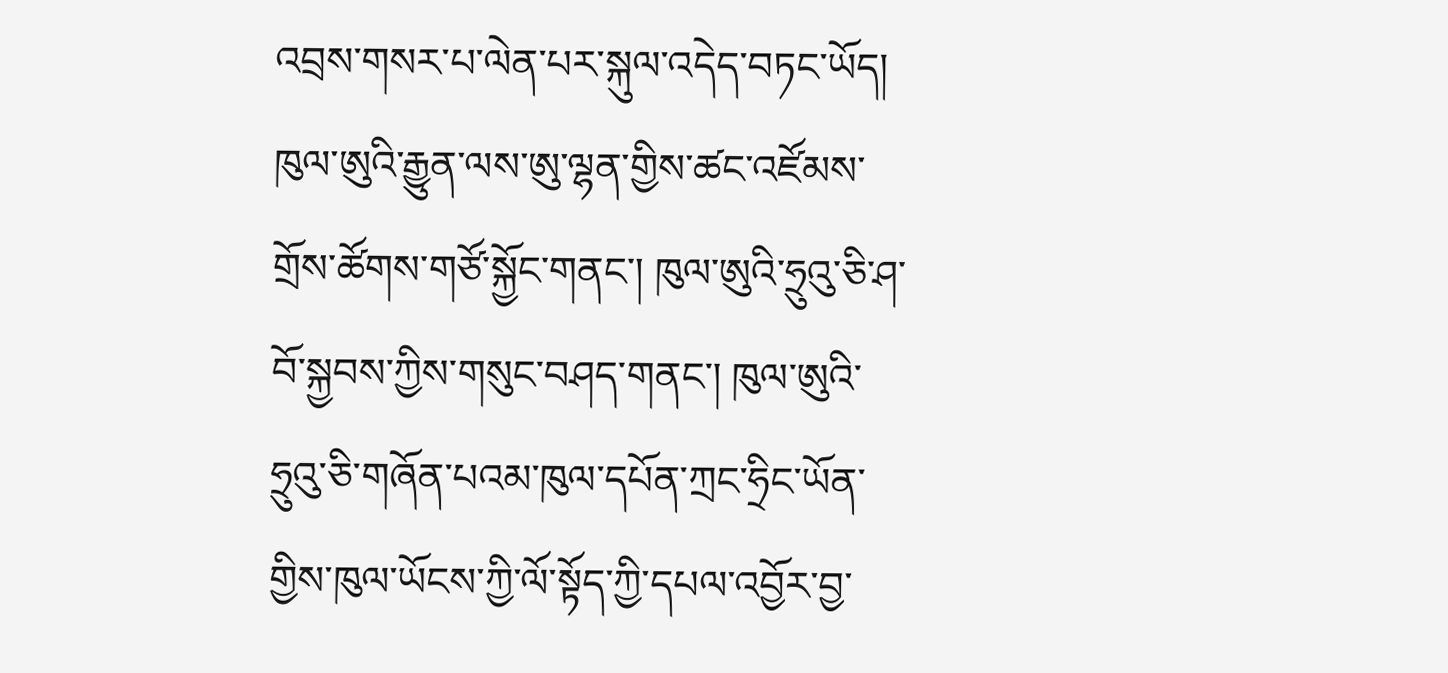འབྲས་གསར་པ་ལེན་པར་སྐུལ་འདེད་བཏང་ཡོད།
ཁུལ་ཨུའི་རྒྱུན་ལས་ཨུ་ལྷན་གྱིས་ཚང་འཛོམས་གྲོས་ཚོགས་གཙོ་སྐྱོང་གནང་། ཁུལ་ཨུའི་ཧྲུའུ་ཅི་ཤ་བོ་སྐྱབས་ཀྱིས་གསུང་བཤད་གནང་། ཁུལ་ཨུའི་ཧྲུའུ་ཅི་གཞོན་པའམ་ཁུལ་དཔོན་ཀྲང་ཧྲིང་ཡོན་གྱིས་ཁུལ་ཡོངས་ཀྱི་ལོ་སྟོད་ཀྱི་དཔལ་འབྱོར་བྱ་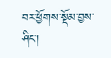བར་ཕྱོགས་སྡོམ་བྱས་ཤིང་།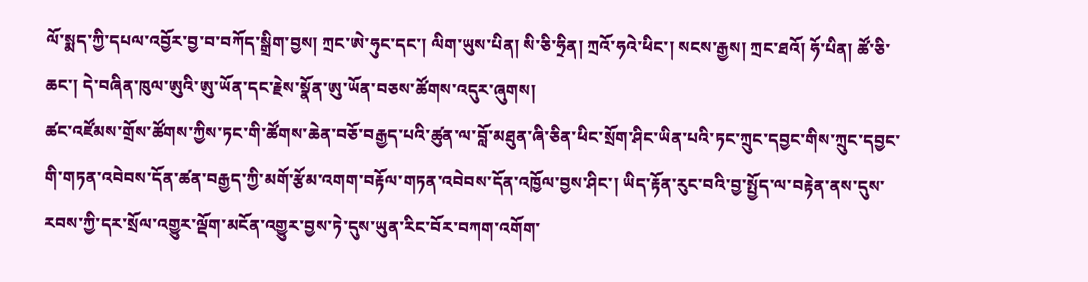ལོ་སྨད་ཀྱི་དཔལ་འབྱོར་བྱ་བ་བཀོད་སྒྲིག་བྱས། ཀྲང་ཨེ་ཧུང་དང་། ལིག་ཡུས་པིན། སི་ཅི་ཧྲིན། ཀྲའོ་ཧའེ་ཕིང་། སངས་རྒྱས། ཀྲང་ཐའོ། ཧོ་པིན། ཚོ་ཅི་ཆང་། དེ་བཞིན་ཁུལ་ཨུའི་ཨུ་ཡོན་དང་རྗེས་སྣོན་ཨུ་ཡོན་བཅས་ཚོགས་འདུར་ཞུགས།
ཚང་འཛོམས་གྲོས་ཚོགས་ཀྱིས་ཏང་གི་ཚོགས་ཆེན་བཅོ་བརྒྱད་པའི་ཚུན་ལ་བློ་མཐུན་ཞི་ཅིན་ཕིང་སྲོག་ཤིང་ཡིན་པའི་ཏང་ཀྲུང་དབྱང་གིས་ཀྲུང་དབྱང་གི་གཏན་འབེབས་དོན་ཚན་བརྒྱད་ཀྱི་མགོ་རྩོམ་འགག་བརྟོལ་གཏན་འབེབས་དོན་འཁྱོལ་བྱས་ཤིང་། ཡིད་རྟོན་རུང་བའི་བྱ་སྤྱོད་ལ་བརྟེན་ནས་དུས་རབས་ཀྱི་དར་སྲོལ་འགྱུར་ལྡོག་མངོན་འགྱུར་བྱས་ཏེ་དུས་ཡུན་རིང་བོར་བཀག་འགོག་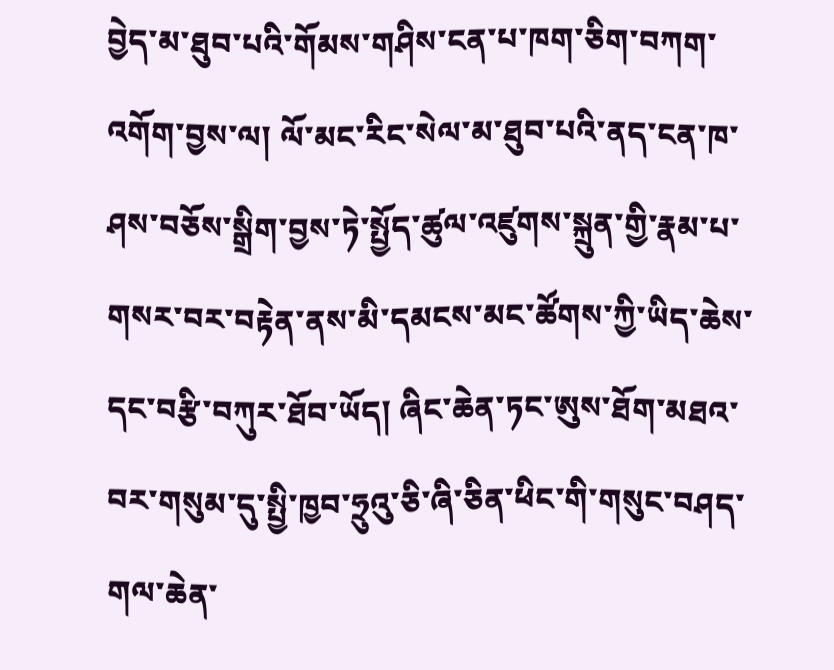བྱེད་མ་ཐུབ་པའི་གོམས་གཤིས་ངན་པ་ཁག་ཅིག་བཀག་འགོག་བྱས་ལ། ལོ་མང་རིང་སེལ་མ་ཐུབ་པའི་ནད་ངན་ཁ་ཤས་བཅོས་སྒྲིག་བྱས་ཏེ་སྤྱོད་ཚུལ་འཛུགས་སྐྲུན་གྱི་རྣམ་པ་གསར་བར་བརྟེན་ནས་མི་དམངས་མང་ཚོགས་ཀྱི་ཡིད་ཆེས་དང་བརྩི་བཀུར་ཐོབ་ཡོད། ཞིང་ཆེན་ཏང་ཨུས་ཐོག་མཐའ་བར་གསུམ་དུ་སྤྱི་ཁྱབ་ཧྲུའུ་ཅི་ཞི་ཅིན་ཕིང་གི་གསུང་བཤད་གལ་ཆེན་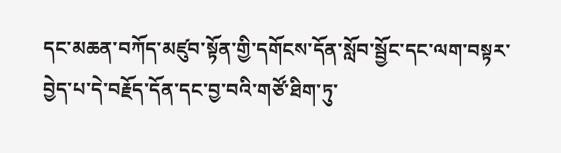དང་མཆན་བཀོད་མཛུབ་སྟོན་གྱི་དགོངས་དོན་སློབ་སྦྱོང་དང་ལག་བསྟར་བྱེད་པ་དེ་བརྗོད་དོན་དང་བྱ་བའི་གཙོ་ཐིག་ཏུ་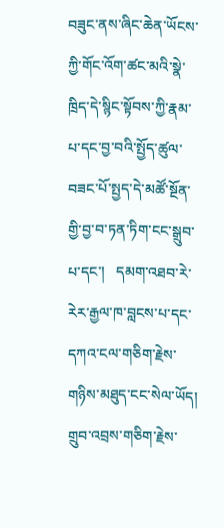བཟུང་ནས་ཞིང་ཆེན་ཡོངས་ཀྱི་གོང་འོག་ཚང་མའི་སྣེ་ཁྲིད་དེ་སྙིང་སྟོབས་ཀྱི་རྣམ་པ་དང་བྱ་བའི་སྤྱོད་ཚུལ་བཟང་པོ་སྤྱད་དེ་མཚོ་སྔོན་གྱི་བྱ་བ་ཏན་ཏིག་ངང་སྒྲུབ་པ་དང་།   དམག་འཐབ་རེ་རེར་རྒྱལ་ཁ་བླངས་པ་དང་དཀའ་ངལ་གཅིག་རྗེས་གཉིས་མཐུད་ངང་སེལ་ཡོད། གྲུབ་འབྲས་གཅིག་རྗེས་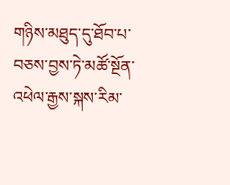གཉིས་མཐུད་དུ་ཐོབ་པ་བཅས་བྱས་ཏེ་མཚོ་སྔོན་འཕེལ་རྒྱས་སྐས་རིམ་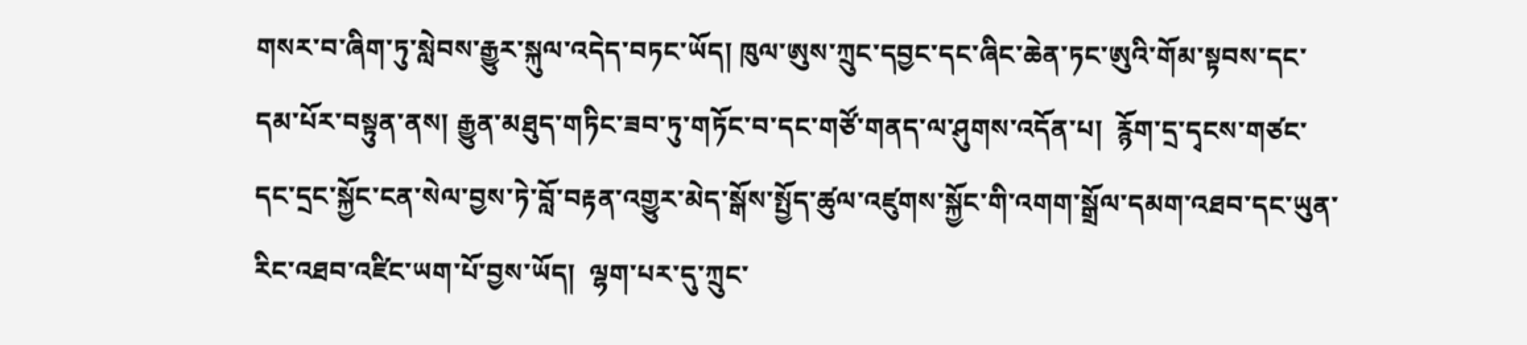གསར་བ་ཞིག་ཏུ་སླེབས་རྒྱུར་སྐུལ་འདེད་བཏང་ཡོད། ཁུལ་ཨུས་ཀྲུང་དབྱང་དང་ཞིང་ཆེན་ཏང་ཨུའི་གོམ་སྟབས་དང་དམ་པོར་བསྟུན་ནས། རྒྱུན་མཐུད་གཏིང་ཟབ་ཏུ་གཏོང་བ་དང་གཙོ་གནད་ལ་ཤུགས་འདོན་པ།  རྙོག་དྲ་དྭངས་གཙང་དང་དྲང་སྐྱོང་ངན་སེལ་བྱས་ཏེ་བློ་བརྟན་འགྱུར་མེད་སྒོས་སྤྱོད་ཚུལ་འཛུགས་སྐྱོང་གི་འགག་སྒྲོལ་དམག་འཐབ་དང་ཡུན་རིང་འཐབ་འཛིང་ཡག་པོ་བྱས་ཡོད།  ལྷག་པར་དུ་ཀྲུང་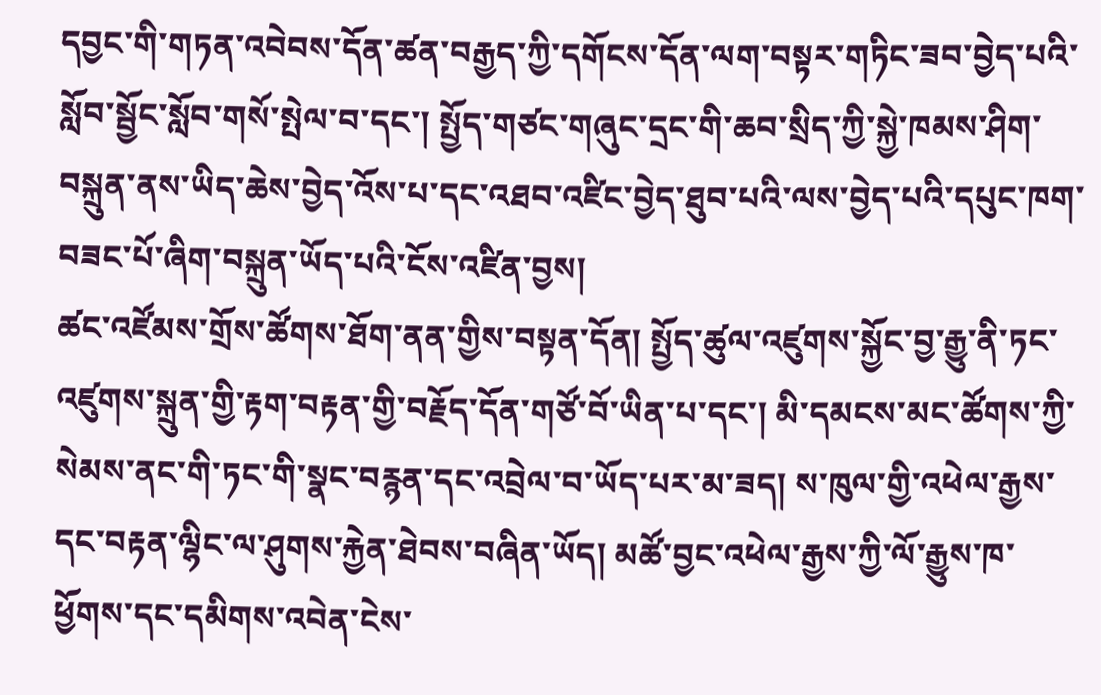དབྱང་གི་གཏན་འབེབས་དོན་ཚན་བརྒྱད་ཀྱི་དགོངས་དོན་ལག་བསྟར་གཏིང་ཟབ་བྱེད་པའི་སློབ་སྦྱོང་སློབ་གསོ་སྤེལ་བ་དང་། སྤྱོད་གཙང་གཞུང་དྲང་གི་ཆབ་སྲིད་ཀྱི་སྐྱེ་ཁམས་ཤིག་བསྐྲུན་ནས་ཡིད་ཆེས་བྱེད་འོས་པ་དང་འཐབ་འཛིང་བྱེད་ཐུབ་པའི་ལས་བྱེད་པའི་དཔུང་ཁག་བཟང་པོ་ཞིག་བསྐྲུན་ཡོད་པའི་ངོས་འཛིན་བྱས།
ཚང་འཛོམས་གྲོས་ཚོགས་ཐོག་ནན་གྱིས་བསྟན་དོན། སྤྱོད་ཚུལ་འཛུགས་སྐྱོང་བྱ་རྒྱུ་ནི་ཏང་འཛུགས་སྐྲུན་གྱི་རྟག་བརྟན་གྱི་བརྗོད་དོན་གཙོ་བོ་ཡིན་པ་དང་། མི་དམངས་མང་ཚོགས་ཀྱི་སེམས་ནང་གི་ཏང་གི་སྣང་བརྙན་དང་འབྲེལ་བ་ཡོད་པར་མ་ཟད། ས་ཁུལ་གྱི་འཕེལ་རྒྱས་དང་བརྟན་ལྷིང་ལ་ཤུགས་རྐྱེན་ཐེབས་བཞིན་ཡོད། མཚོ་བྱང་འཕེལ་རྒྱས་ཀྱི་ལོ་རྒྱུས་ཁ་ཕྱོགས་དང་དམིགས་འབེན་ངེས་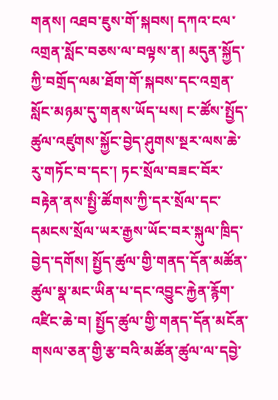གནས། འཐབ་ཇུས་གོ་སྐབས། དཀའ་ངལ་འགྲན་སློང་བཅས་ལ་བལྟས་ན། མདུན་སྐྱོད་ཀྱི་བགྲོད་ལམ་ཐོག་གོ་སྐབས་དང་འགྲན་སློང་མཉམ་དུ་གནས་ཡོད་པས། ང་ཚོས་སྤྱོད་ཚུལ་འཛུགས་སྐྱོང་བྱེད་ཤུགས་སྔར་ལས་ཆེ་རུ་གཏོང་བ་དང་། ཏང་སྲོལ་བཟང་བོར་བརྟེན་ནས་སྤྱི་ཚོགས་ཀྱི་དར་སྲོལ་དང་དམངས་སྲོལ་ཡར་རྒྱས་ཡོང་བར་སྐུལ་ཁྲིད་བྱེད་དགོས། སྤྱོད་ཚུལ་གྱི་གནད་དོན་མཚོན་ཚུལ་སྣ་མང་ཡིན་པ་དང་འབྱུང་རྐྱེན་རྙོག་འཛིང་ཆེ་བ། སྤྱོད་ཚུལ་གྱི་གནད་དོན་མངོན་གསལ་ཅན་གྱི་རྩ་བའི་མཚོན་ཚུལ་ལ་དབྱེ་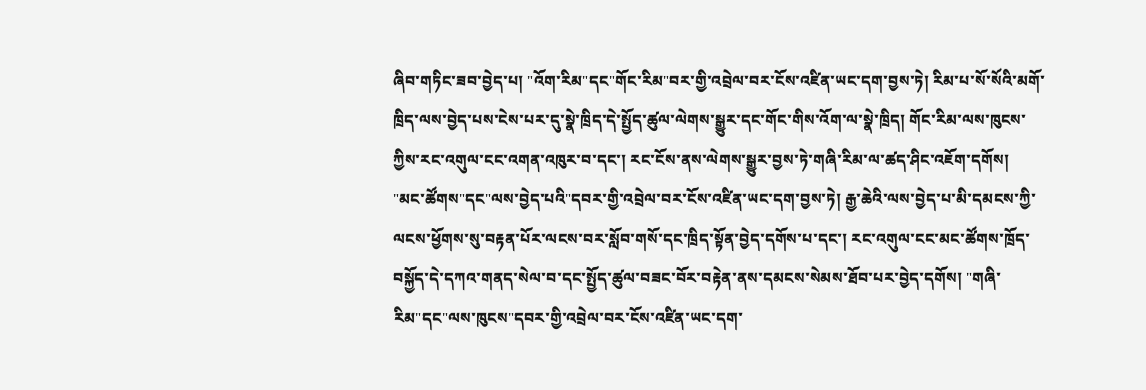ཞིབ་གཏིང་ཟབ་བྱེད་པ། "འོག་རིམ"དང"གོང་རིམ"བར་གྱི་འབྲེལ་བར་ངོས་འཛིན་ཡང་དག་བྱས་ཏེ། རིམ་པ་སོ་སོའི་མགོ་ཁྲིད་ལས་བྱེད་པས་ངེས་པར་དུ་སྣེ་ཁྲིད་དེ་སྤྱོད་ཚུལ་ལེགས་སྒྱུར་དང་གོང་གིས་འོག་ལ་སྣེ་ཁྲིད། གོང་རིམ་ལས་ཁུངས་ཀྱིས་རང་འགུལ་ངང་འགན་འཁུར་བ་དང་། རང་ངོས་ནས་ལེགས་སྒྱུར་བྱས་ཏེ་གཞི་རིམ་ལ་ཚད་ཤིང་འཇོག་དགོས། "མང་ཚོགས"དང"ལས་བྱེད་པའི"དབར་གྱི་འབྲེལ་བར་ངོས་འཛིན་ཡང་དག་བྱས་ཏེ། རྒྱ་ཆེའི་ལས་བྱེད་པ་མི་དམངས་ཀྱི་ལངས་ཕྱོགས་སུ་བརྟན་པོར་ལངས་བར་སློབ་གསོ་དང་ཁྲིད་སྟོན་བྱེད་དགོས་པ་དང་། རང་འགུལ་ངང་མང་ཚོགས་ཁྲོད་བསྐྱོད་དེ་དཀའ་གནད་སེལ་བ་དང་སྤྱོད་ཚུལ་བཟང་བོར་བརྟེན་ནས་དམངས་སེམས་ཐོབ་པར་བྱེད་དགོས། "གཞི་རིམ"དང"ལས་ཁུངས"དབར་གྱི་འབྲེལ་བར་ངོས་འཛིན་ཡང་དག་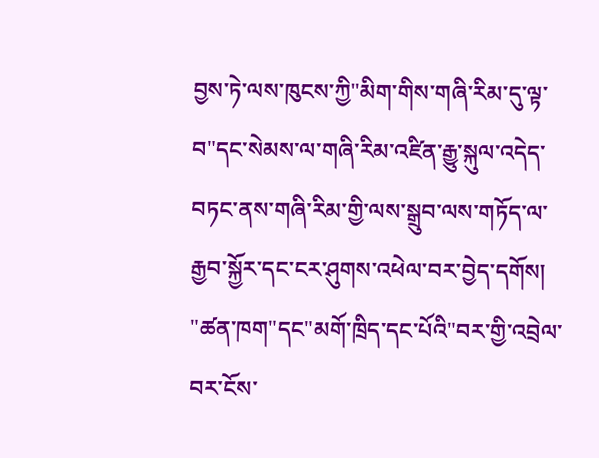བྱས་ཏེ་ལས་ཁུངས་ཀྱི"མིག་གིས་གཞི་རིམ་དུ་ལྟ་བ"དང་སེམས་ལ་གཞི་རིམ་འཛིན་རྒྱུ་སྐུལ་འདེད་བཏང་ནས་གཞི་རིམ་གྱི་ལས་སྒྲུབ་ལས་གཏོད་ལ་རྒྱབ་སྐྱོར་དང་ངར་ཤུགས་འཕེལ་བར་བྱེད་དགོས། "ཚན་ཁག"དང"མགོ་ཁྲིད་དང་པོའི"བར་གྱི་འབྲེལ་བར་ངོས་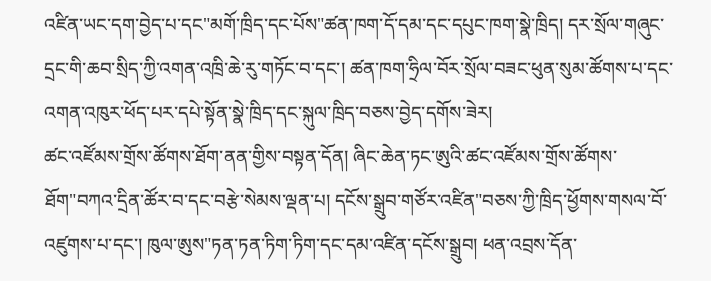འཛིན་ཡང་དག་བྱེད་པ་དང"མགོ་ཁྲིད་དང་པོས"ཚན་ཁག་དོ་དམ་དང་དཔུང་ཁག་སྣེ་ཁྲིད། དར་སྲོལ་གཞུང་དྲང་གི་ཆབ་སྲིད་ཀྱི་འགན་འཁྲི་ཆེ་རུ་གཏོང་བ་དང་། ཚན་ཁག་ཧྲིལ་བོར་སྲོལ་བཟང་ཕུན་སུམ་ཚོགས་པ་དང་འགན་འཁུར་ཕོད་པར་དཔེ་སྟོན་སྣེ་ཁྲིད་དང་སྐུལ་ཁྲིད་བཅས་བྱེད་དགོས་ཟེར།
ཚང་འཛོམས་གྲོས་ཚོགས་ཐོག་ནན་གྱིས་བསྟན་དོན། ཞིང་ཆེན་ཏང་ཨུའི་ཚང་འཛོམས་གྲོས་ཚོགས་ཐོག"བཀའ་དྲིན་ཚོར་བ་དང་བརྩེ་སེམས་ལྡན་པ། དངོས་སྒྲུབ་གཙོར་འཛིན"བཅས་ཀྱི་ཁྲིད་ཕྱོགས་གསལ་བོ་འཛུགས་པ་དང་། ཁུལ་ཨུས"ཏན་ཏན་ཏིག་ཏིག་དང་དམ་འཛིན་དངོས་སྒྲུབ། ཕན་འབྲས་དོན་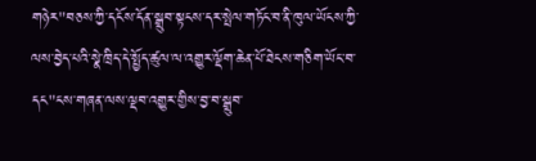གཉེར"བཅས་ཀྱི་དངོས་དོན་སྒྲུབ་སྟངས་དར་སྤེལ་གཏོང་བ་ནི་ཁུལ་ཡོངས་ཀྱི་ལས་བྱེད་པའི་སྣེ་ཁྲིད་དེ་སྤྱོད་ཚུལ་ལ་འགྱུར་ལྡོག་ཆེན་པོ་ཐེངས་གཅིག་ཡོང་བ་དང"ངས་གཞན་ལས་ལྡབ་འགྱུར་གྱིས་བྱ་བ་སྒྲུབ་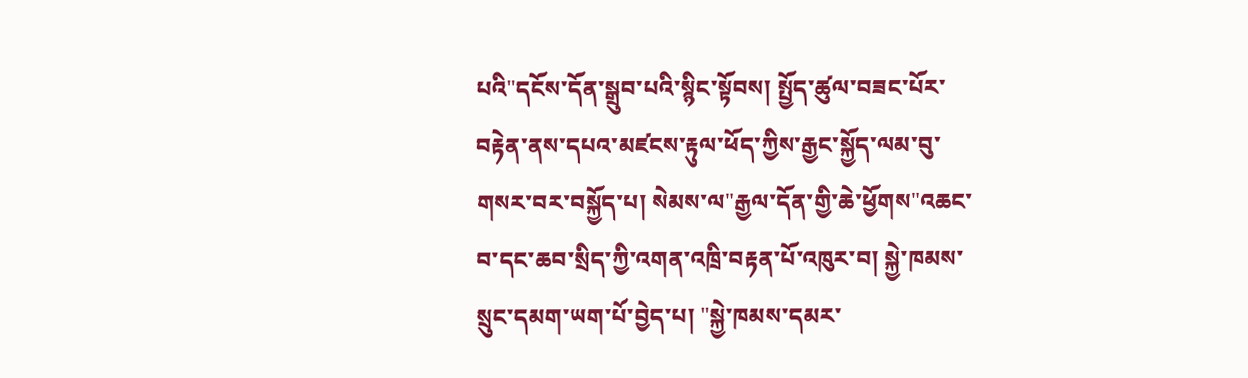པའི"དངོས་དོན་སྒྲུབ་པའི་སྙིང་སྟོབས། སྤྱོད་ཚུལ་བཟང་པོར་བརྟེན་ནས་དཔའ་མཛངས་རྟུལ་ཕོད་ཀྱིས་རྒྱང་སྐྱོད་ལམ་བུ་གསར་བར་བསྐྱོད་པ། སེམས་ལ"རྒྱལ་དོན་གྱི་ཆེ་ཕྱོགས"འཆང་བ་དང་ཆབ་སྲིད་ཀྱི་འགན་འཁྲི་བརྟན་པོ་འཁུར་བ། སྐྱེ་ཁམས་སྲུང་དམག་ཡག་པོ་བྱེད་པ། "སྐྱེ་ཁམས་དམར་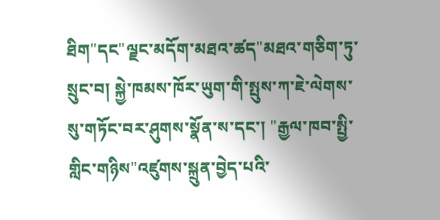ཐིག"དང"ལྗང་མདོག་མཐའ་ཚད"མཐའ་གཅིག་ཏུ་སྲུང་བ། སྐྱེ་ཁམས་ཁོར་ཡུག་གི་སྤུས་ཀ་ཇེ་ལེགས་སུ་གཏོང་བར་ཤུགས་སྣོན་ས་དང་། "རྒྱལ་ཁབ་སྤྱི་གླིང་གཉིས"འཛུགས་སྐྲུན་བྱེད་པའི་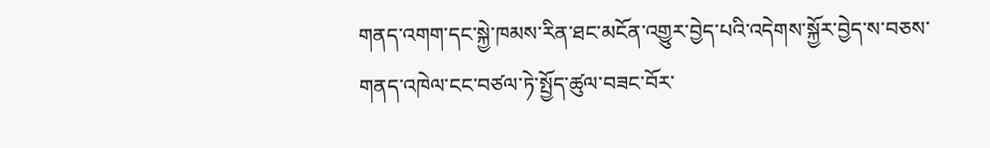གནད་འགག་དང་སྐྱེ་ཁམས་རིན་ཐང་མངོན་འགྱུར་བྱེད་པའི་འདེགས་སྐྱོར་བྱེད་ས་བཅས་གནད་འཁེལ་ངང་བཙལ་ཏེ་སྤྱོད་ཚུལ་བཟང་བོར་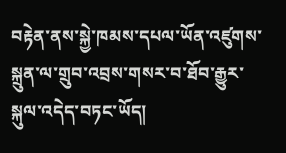བརྟེན་ནས་སྐྱེ་ཁམས་དཔལ་ཡོན་འཛུགས་སྐྲུན་ལ་གྲུབ་འབྲས་གསར་བ་ཐོབ་རྒྱུར་སྐུལ་འདེད་བཏང་ཡོད།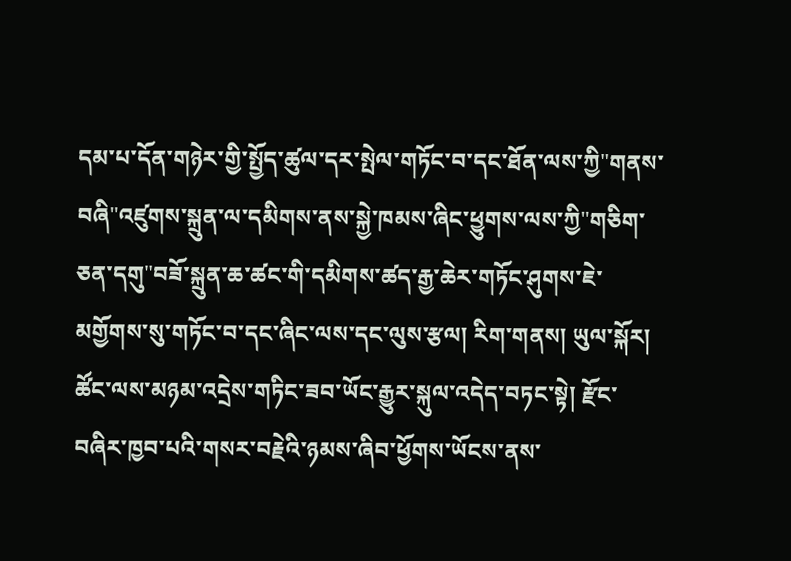དམ་པ་དོན་གཉེར་གྱི་སྤྱོད་ཚུལ་དར་སྤེལ་གཏོང་བ་དང་ཐོན་ལས་ཀྱི"གནས་བཞི"འཛུགས་སྐྲུན་ལ་དམིགས་ནས་སྐྱེ་ཁམས་ཞིང་ཕྱུགས་ལས་ཀྱི"གཅིག་ཅན་དགུ"བཟོ་སྐྲུན་ཆ་ཚང་གི་དམིགས་ཚད་རྒྱ་ཆེར་གཏོང་ཤུགས་ཇེ་མགྱོགས་སུ་གཏོང་བ་དང་ཞིང་ལས་དང་ལུས་རྩལ། རིག་གནས། ཡུལ་སྐོར། ཚོང་ལས་མཉམ་འདྲེས་གཏིང་ཟབ་ཡོང་རྒྱུར་སྐུལ་འདེད་བཏང་སྟེ། རྫོང་བཞིར་ཁྱབ་པའི་གསར་བརྗེའི་ཉམས་ཞིབ་ཕྱོགས་ཡོངས་ནས་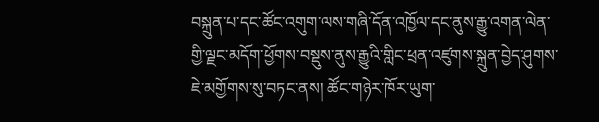བསྐྲུན་པ་དང་ཚོང་འགུག་ལས་གཞི་དོན་འཁྱོལ་དང་ནུས་རྒྱུ་འགན་ལེན་གྱི་ལྗང་མདོག་ཕྱོགས་བསྡུས་ནུས་རྒྱུའི་གླིང་ཕྲན་འཛུགས་སྐྲུན་བྱེད་ཤུགས་ཇེ་མགྱོགས་སུ་བཏང་ནས། ཚོང་གཉེར་ཁོར་ཡུག་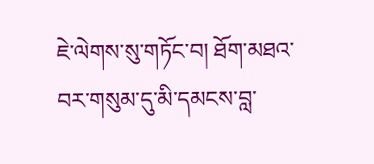ཇེ་ལེགས་སུ་གཏོང་བ། ཐོག་མཐའ་བར་གསུམ་དུ་མི་དམངས་བླ་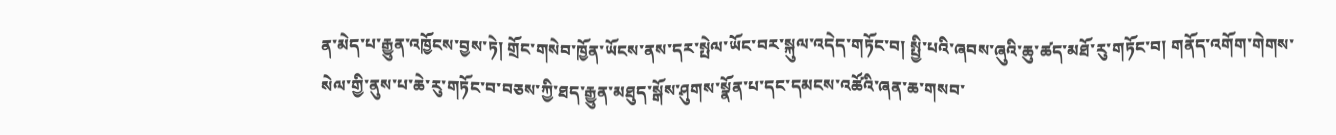ན་མེད་པ་རྒྱུན་འཁྱོངས་བྱས་ཏེ། གྲོང་གསེབ་ཁྱོན་ཡོངས་ནས་དར་སྤེལ་ཡོང་བར་སྐུལ་འདེད་གཏོང་བ། སྤྱི་པའི་ཞབས་ཞུའི་ཆུ་ཚད་མཐོ་རུ་གཏོང་བ། གནོད་འགོག་གེགས་སེལ་གྱི་ནུས་པ་ཆེ་རུ་གཏོང་བ་བཅས་ཀྱི་ཐད་རྒྱུན་མཐུད་སྒོས་ཤུགས་སྣོན་པ་དང་དམངས་འཚོའི་ཞན་ཆ་གསབ་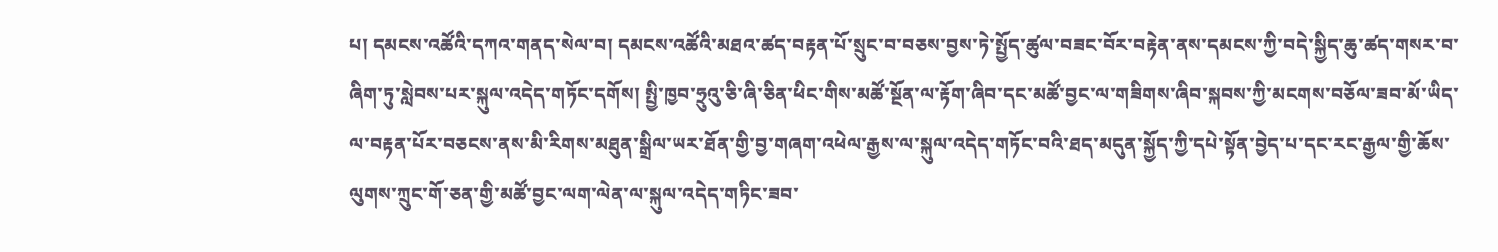པ། དམངས་འཚོའི་དཀའ་གནད་སེལ་བ། དམངས་འཚོའི་མཐའ་ཚད་བརྟན་པོ་སྲུང་བ་བཅས་བྱས་ཏེ་སྤྱོད་ཚུལ་བཟང་བོར་བརྟེན་ནས་དམངས་ཀྱི་བདེ་སྐྱིད་ཆུ་ཚད་གསར་བ་ཞིག་ཏུ་སླེབས་པར་སྐུལ་འདེད་གཏོང་དགོས། སྤྱི་ཁྱབ་ཧྲུའུ་ཅི་ཞི་ཅིན་ཕིང་གིས་མཚོ་སྔོན་ལ་རྟོག་ཞིབ་དང་མཚོ་བྱང་ལ་གཟིགས་ཞིབ་སྐབས་ཀྱི་མངགས་བཅོལ་ཟབ་མོ་ཡིད་ལ་བརྟན་པོར་བཅངས་ནས་མི་རིགས་མཐུན་སྒྲིལ་ཡར་ཐོན་གྱི་བྱ་གཞག་འཕེལ་རྒྱས་ལ་སྐུལ་འདེད་གཏོང་བའི་ཐད་མདུན་སྐྱོད་ཀྱི་དཔེ་སྟོན་བྱེད་པ་དང་རང་རྒྱལ་གྱི་ཆོས་ལུགས་ཀྲུང་གོ་ཅན་གྱི་མཚོ་བྱང་ལག་ལེན་ལ་སྐུལ་འདེད་གཏིང་ཟབ་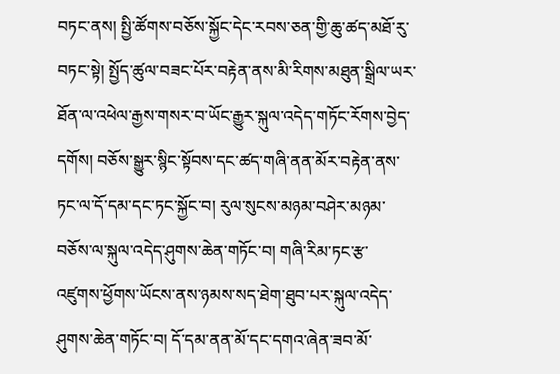བཏང་ནས། སྤྱི་ཚོགས་བཅོས་སྐྱོང་དེང་རབས་ཅན་གྱི་ཆུ་ཚད་མཐོ་རུ་བཏང་སྟེ། སྤྱོད་ཚུལ་བཟང་པོར་བརྟེན་ནས་མི་རིགས་མཐུན་སྒྲིལ་ཡར་ཐོན་ལ་འཕེལ་རྒྱས་གསར་བ་ཡོང་རྒྱུར་སྐུལ་འདེད་གཏོང་རོགས་བྱེད་དགོས། བཅོས་སྒྱུར་སྙིང་སྟོབས་དང་ཚད་གཞི་ནན་མོར་བརྟེན་ནས་ཏང་ལ་དོ་དམ་དང་ཏང་སྐྱོང་བ། རུལ་སུངས་མཉམ་བཤེར་མཉམ་བཅོས་ལ་སྐུལ་འདེད་ཤུགས་ཆེན་གཏོང་བ། གཞི་རིམ་ཏང་རྩ་འཛུགས་ཕྱོགས་ཡོངས་ནས་ཉམས་སད་ཐེག་ཐུབ་པར་སྐུལ་འདེད་ཤུགས་ཆེན་གཏོང་བ། དོ་དམ་ནན་མོ་དང་དགའ་ཞེན་ཟབ་མོ་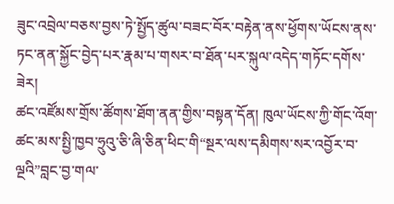ཟུང་འབྲེལ་བཅས་བྱས་ཏེ་སྤྱོད་ཚུལ་བཟང་བོར་བརྟེན་ནས་ཕྱོགས་ཡོངས་ནས་ཏང་ནན་སྐྱོང་བྱེད་པར་རྣམ་པ་གསར་བ་ཐོན་པར་སྐུལ་འདེད་གཏོང་དགོས་ཟེར།
ཚང་འཛོམས་གྲོས་ཚོགས་ཐོག་ནན་གྱིས་བསྟན་དོན། ཁུལ་ཡོངས་ཀྱི་གོང་འོག་ཚང་མས་སྤྱི་ཁྱབ་ཧྲུའུ་ཅི་ཞི་ཅིན་ཕིང་གི“སྔར་ལས་དམིགས་སར་འབྱོར་བ་ལྔའི”བླང་བྱ་གལ་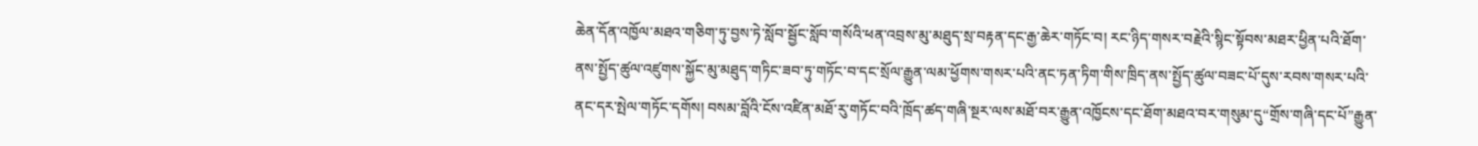ཆེན་དོན་འཁྱོལ་མཐའ་གཅིག་ཏུ་བྱས་ཏེ་སློབ་སྦྱོང་སློབ་གསོའི་ཕན་འབྲས་མུ་མཐུད་སྲ་བརྟན་དང་རྒྱ་ཆེར་གཏོང་བ། རང་ཉིད་གསར་བརྗེའི་སྙིང་སྟོབས་མཐར་ཕྱིན་པའི་ཐོག་ནས་སྤྱོད་ཚུལ་འཛུགས་སྐྱོང་མུ་མཐུད་གཏིང་ཟབ་ཏུ་གཏོང་བ་དང་སྲོལ་རྒྱུན་ལམ་ཕྱོགས་གསར་པའི་ནང་ཏན་ཏིག་གིས་ཁྲིད་ནས་སྤྱོད་ཚུལ་བཟང་པོ་དུས་རབས་གསར་པའི་ནང་དར་སྤེལ་གཏོང་དགོས། བསམ་བློའི་ངོས་འཛིན་མཐོ་རུ་གཏོང་བའི་ཁྲོད་ཚད་གཞི་སྔར་ལས་མཐོ་བར་རྒྱུན་འཁྱོངས་དང་ཐོག་མཐའ་བར་གསུམ་དུ“གྲོས་གཞི་དང་པོ”རྒྱུན་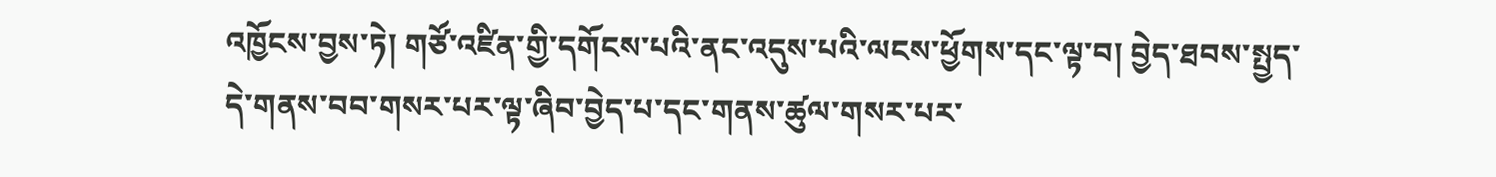འཁྱོངས་བྱས་ཏེ། གཙོ་འཛིན་གྱི་དགོངས་པའི་ནང་འདུས་པའི་ལངས་ཕྱོགས་དང་ལྟ་བ། བྱེད་ཐབས་སྤྱད་དེ་གནས་བབ་གསར་པར་ལྟ་ཞིབ་བྱེད་པ་དང་གནས་ཚུལ་གསར་པར་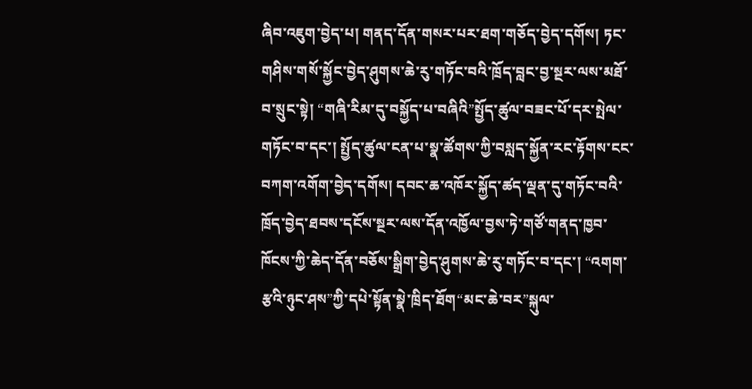ཞིབ་འཇུག་བྱེད་པ། གནད་དོན་གསར་པར་ཐག་གཅོད་བྱེད་དགོས། ཏང་གཤིས་གསོ་སྐྱོང་བྱེད་ཤུགས་ཆེ་རུ་གཏོང་བའི་ཁྲོད་བླང་བྱ་སྔར་ལས་མཐོ་བ་སྲུང་སྟེ། “གཞི་རིམ་དུ་བསྐྱོད་པ་བཞིའི”སྤྱོད་ཚུལ་བཟང་པོ་དར་སྤེལ་གཏོང་བ་དང་། སྤྱོད་ཚུལ་ངན་པ་སྣ་ཚོགས་ཀྱི་བསླད་སྐྱོན་རང་རྟོགས་ངང་བཀག་འགོག་བྱེད་དགོས། དབང་ཆ་འཁོར་སྐྱོད་ཚད་ལྡན་དུ་གཏོང་བའི་ཁྲོད་བྱེད་ཐབས་དངོས་སྔར་ལས་དོན་འཁྱོལ་བྱས་ཏེ་གཙོ་གནད་ཁྱབ་ཁོངས་ཀྱི་ཆེད་དོན་བཅོས་སྒྲིག་བྱེད་ཤུགས་ཆེ་རུ་གཏོང་བ་དང་། “འགག་རྩའི་ཉུང་ཤས”ཀྱི་དཔེ་སྟོན་སྣེ་ཁྲིད་ཐོག“མང་ཆེ་བར”སྐུལ་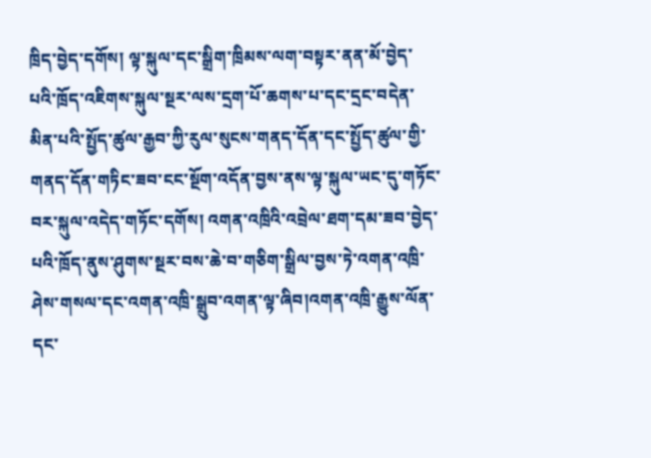ཁྲིད་བྱེད་དགོས། ལྟ་སྐུལ་དང་སྒྲིག་ཁྲིམས་ལག་བསྟར་ནན་མོ་བྱེད་པའི་ཁྲོད་འཇིགས་སྐུལ་སྔར་ལས་དྲག་པོ་ཆགས་པ་དང་དྲང་བདེན་མིན་པའི་སྤྱོད་ཚུལ་རྒྱབ་ཀྱི་རུལ་སུངས་གནད་དོན་དང་སྤྱོད་ཚུལ་གྱི་གནད་དོན་གཏིང་ཟབ་ངང་སྔོག་འདོན་བྱས་ནས་ལྟ་སྐུལ་ཡང་དུ་གཏོང་བར་སྐུལ་འདེད་གཏོང་དགོས། འགན་འཁྲིའི་འབྲེལ་ཐག་དམ་ཟབ་བྱེད་པའི་ཁྲོད་ནུས་ཤུགས་སྔར་བས་ཆེ་བ་གཅིག་སྒྲིལ་བྱས་ཏེ་འགན་འཁྲི་ཤེས་གསལ་དང་འགན་འཁྲི་སྒྲུབ་འགན་ལྟ་ཞིབ།འགན་འཁྲི་རྒྱུས་ལོན་དང་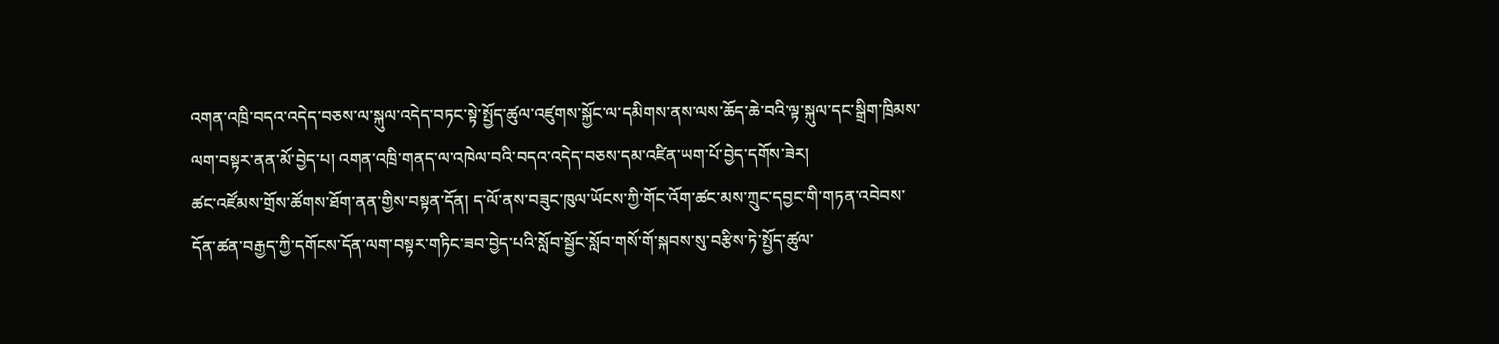འགན་འཁྲི་བདའ་འདེད་བཅས་ལ་སྐུལ་འདེད་བཏང་སྟེ་སྤྱོད་ཚུལ་འཛུགས་སྐྱོང་ལ་དམིགས་ནས་ལས་ཆོད་ཆེ་བའི་ལྟ་སྐུལ་དང་སྒྲིག་ཁྲིམས་ལག་བསྟར་ནན་མོ་བྱེད་པ། འགན་འཁྲི་གནད་ལ་འཁེལ་བའི་བདའ་འདེད་བཅས་དམ་འཛིན་ཡག་པོ་བྱེད་དགོས་ཟེར།
ཚང་འཛོམས་གྲོས་ཚོགས་ཐོག་ནན་གྱིས་བསྟན་དོན། ད་ལོ་ནས་བཟུང་ཁུལ་ཡོངས་ཀྱི་གོང་འོག་ཚང་མས་ཀྲུང་དབྱང་གི་གཏན་འབེབས་དོན་ཚན་བརྒྱད་ཀྱི་དགོངས་དོན་ལག་བསྟར་གཏིང་ཟབ་བྱེད་པའི་སློབ་སྦྱོང་སློབ་གསོ་གོ་སྐབས་སུ་བརྩིས་ཏེ་སྤྱོད་ཚུལ་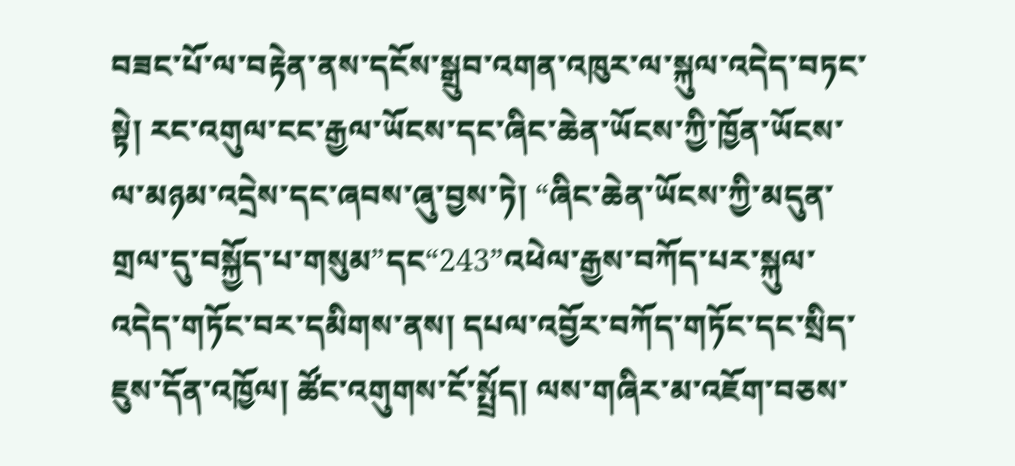བཟང་པོ་ལ་བརྟེན་ནས་དངོས་སྒྲུབ་འགན་འཁུར་ལ་སྐུལ་འདེད་བཏང་སྟེ། རང་འགུལ་ངང་རྒྱལ་ཡོངས་དང་ཞིང་ཆེན་ཡོངས་ཀྱི་ཁྱོན་ཡོངས་ལ་མཉམ་འདྲེས་དང་ཞབས་ཞུ་བྱས་ཏེ། “ཞིང་ཆེན་ཡོངས་ཀྱི་མདུན་གྲལ་དུ་བསྐྱོད་པ་གསུམ”དང“243”འཕེལ་རྒྱས་བཀོད་པར་སྐུལ་འདེད་གཏོང་བར་དམིགས་ནས། དཔལ་འབྱོར་བཀོད་གཏོང་དང་སྲིད་ཇུས་དོན་འཁྱོལ། ཚོང་འགུགས་ངོ་སྤྲོད། ལས་གཞིར་མ་འཇོག་བཅས་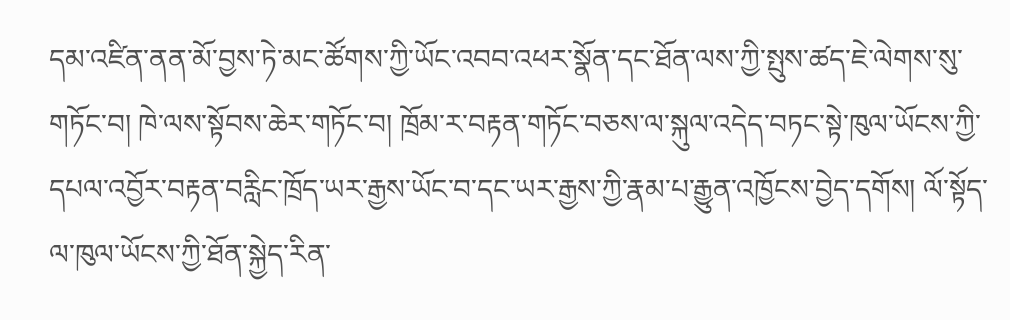དམ་འཛིན་ནན་མོ་བྱས་ཏེ་མང་ཚོགས་ཀྱི་ཡོང་འབབ་འཕར་སྣོན་དང་ཐོན་ལས་ཀྱི་སྤུས་ཚད་ཇེ་ལེགས་སུ་གཏོང་བ། ཁེ་ལས་སྟོབས་ཆེར་གཏོང་བ། ཁྲོམ་ར་བརྟན་གཏོང་བཅས་ལ་སྐུལ་འདེད་བཏང་སྟེ་ཁུལ་ཡོངས་ཀྱི་དཔལ་འབྱོར་བརྟན་བརླིང་ཁྲོད་ཡར་རྒྱས་ཡོང་བ་དང་ཡར་རྒྱས་ཀྱི་རྣམ་པ་རྒྱུན་འཁྱོངས་བྱེད་དགོས། ལོ་སྟོད་ལ་ཁུལ་ཡོངས་ཀྱི་ཐོན་སྐྱེད་རིན་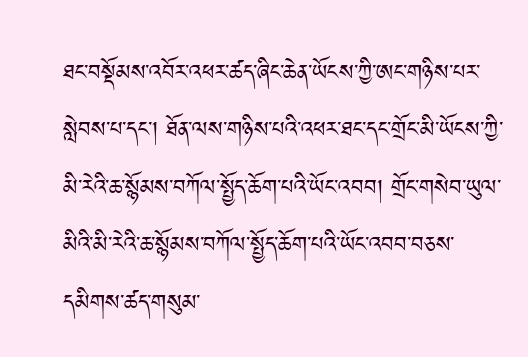ཐང་བསྡོམས་འབོར་འཕར་ཚད་ཞིང་ཆེན་ཡོངས་ཀྱི་ཨང་གཉིས་པར་སླེབས་པ་དང་། ཐོན་ལས་གཉིས་པའི་འཕར་ཐང་དང་གྲོང་མི་ཡོངས་ཀྱི་མི་རེའི་ཆ་སྙོམས་བཀོལ་སྤྱོད་ཆོག་པའི་ཡོང་འབབ། གྲོང་གསེབ་ཡུལ་མིའི་མི་རེའི་ཆ་སྙོམས་བཀོལ་སྤྱོད་ཆོག་པའི་ཡོང་འབབ་བཅས་དམིགས་ཚད་གསུམ་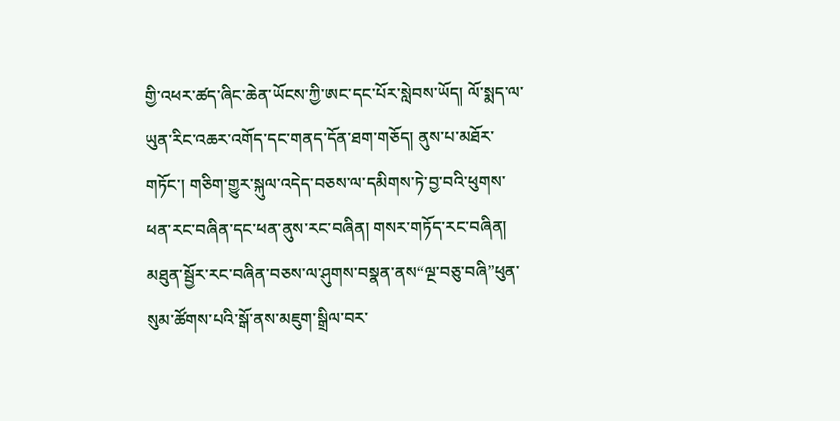གྱི་འཕར་ཚད་ཞིང་ཆེན་ཡོངས་ཀྱི་ཨང་དང་པོར་སླེབས་ཡོད། ལོ་སྨད་ལ་ཡུན་རིང་འཆར་འགོད་དང་གནད་དོན་ཐག་གཅོད། ནུས་པ་མཐོར་གཏོང་། གཅིག་གྱུར་སྐུལ་འདེད་བཅས་ལ་དམིགས་ཏེ་བྱ་བའི་ཕུགས་ཕན་རང་བཞིན་དང་ཕན་ནུས་རང་བཞིན། གསར་གཏོད་རང་བཞིན། མཐུན་སྦྱོར་རང་བཞིན་བཅས་ལ་ཤུགས་བསྣན་ནས“ལྔ་བཅུ་བཞི”ཕུན་སུམ་ཚོགས་པའི་སྒོ་ནས་མཇུག་སྒྲིལ་བར་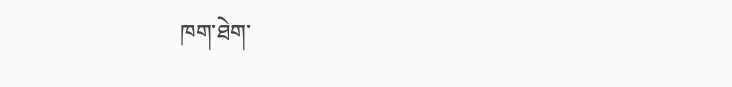ཁག་ཐེག་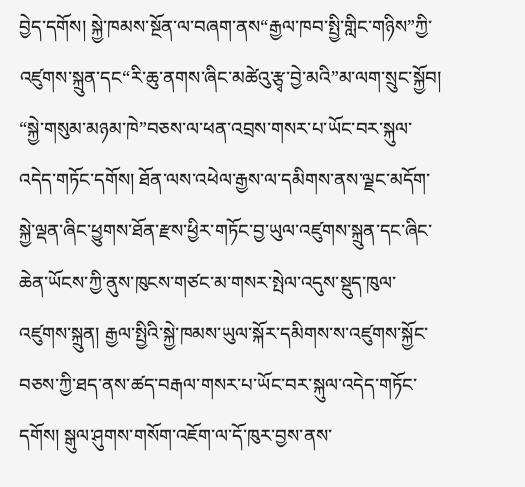བྱེད་དགོས། སྐྱེ་ཁམས་སྔོན་ལ་བཞག་ནས“རྒྱལ་ཁབ་སྤྱི་གླིང་གཉིས”ཀྱི་འཛུགས་སྐྲུན་དང“རི་ཆུ་ནགས་ཞིང་མཚེའུ་རྩྭ་བྱེ་མའི”མ་ལག་སྲུང་སྐྱོབ། “སྐྱེ་གསུམ་མཉམ་ཁེ”བཅས་ལ་ཕན་འབྲས་གསར་པ་ཡོང་བར་སྐུལ་འདེད་གཏོང་དགོས། ཐོན་ལས་འཕེལ་རྒྱས་ལ་དམིགས་ནས་ལྗང་མདོག་སྐྱེ་ལྡན་ཞིང་ཕྱུགས་ཐོན་རྫས་ཕྱིར་གཏོང་བྱ་ཡུལ་འཛུགས་སྐྲུན་དང་ཞིང་ཆེན་ཡོངས་ཀྱི་ནུས་ཁུངས་གཙང་མ་གསར་སྤེལ་འདུས་སྡུད་ཁུལ་འཛུགས་སྐྲུན། རྒྱལ་སྤྱིའི་སྐྱེ་ཁམས་ཡུལ་སྐོར་དམིགས་ས་འཛུགས་སྐྱོང་བཅས་ཀྱི་ཐད་ནས་ཚད་བརྒལ་གསར་པ་ཡོང་བར་སྐུལ་འདེད་གཏོང་དགོས། སྒུལ་ཤུགས་གསོག་འཇོག་ལ་དོ་ཁུར་བྱས་ནས་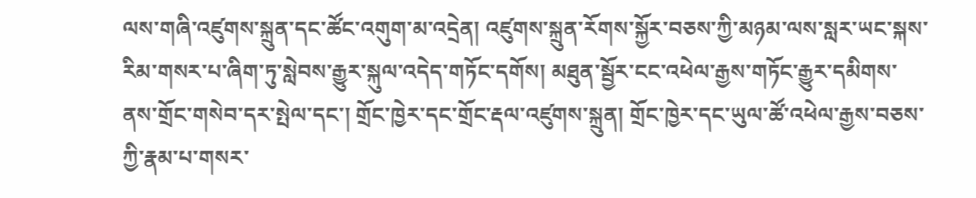ལས་གཞི་འཛུགས་སྐྲུན་དང་ཚོང་འགུག་མ་འདྲེན། འཛུགས་སྐྲུན་རོགས་སྐྱོར་བཅས་ཀྱི་མཉམ་ལས་སླར་ཡང་སྐས་རིམ་གསར་པ་ཞིག་ཏུ་སླེབས་རྒྱུར་སྐུལ་འདེད་གཏོང་དགོས། མཐུན་སྦྱོར་ངང་འཕེལ་རྒྱས་གཏོང་རྒྱུར་དམིགས་ནས་གྲོང་གསེབ་དར་སྤེལ་དང་། གྲོང་ཁྱེར་དང་གྲོང་རྡལ་འཛུགས་སྐྲུན། གྲོང་ཁྱེར་དང་ཡུལ་ཚོ་འཕེལ་རྒྱས་བཅས་ཀྱི་རྣམ་པ་གསར་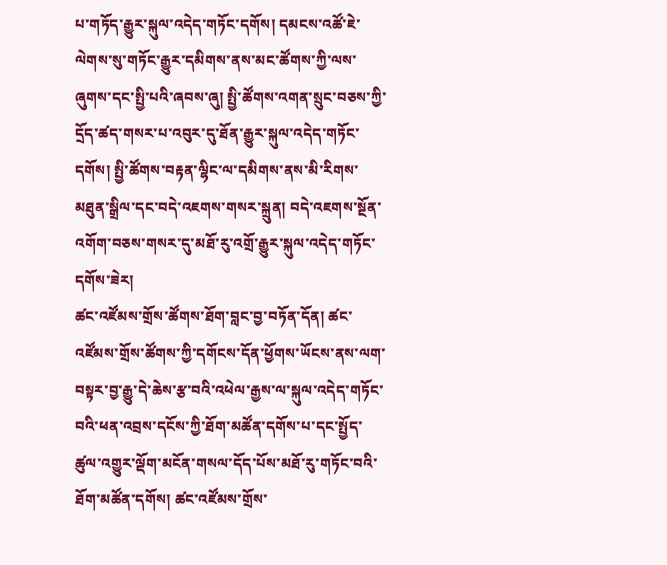པ་གཏོད་རྒྱུར་སྐུལ་འདེད་གཏོང་དགོས། དམངས་འཚོ་ཇེ་ལེགས་སུ་གཏོང་རྒྱུར་དམིགས་ནས་མང་ཚོགས་ཀྱི་ལས་ཞུགས་དང་སྤྱི་པའི་ཞབས་ཞུ། སྤྱི་ཚོགས་འགན་སྲུང་བཅས་ཀྱི་དྲོད་ཚད་གསར་པ་འབུར་དུ་ཐོན་རྒྱུར་སྐུལ་འདེད་གཏོང་དགོས། སྤྱི་ཚོགས་བརྟན་ལྷིང་ལ་དམིགས་ནས་མི་རིགས་མཐུན་སྒྲིལ་དང་བདེ་འཇགས་གསར་སྐྲུན། བདེ་འཇགས་སྔོན་འགོག་བཅས་གསར་དུ་མཐོ་རུ་འགྲོ་རྒྱུར་སྐུལ་འདེད་གཏོང་དགོས་ཟེར།
ཚང་འཛོམས་གྲོས་ཚོགས་ཐོག་བླང་བྱ་བཏོན་དོན། ཚང་འཛོམས་གྲོས་ཚོགས་ཀྱི་དགོངས་དོན་ཕྱོགས་ཡོངས་ནས་ལག་བསྟར་བྱ་རྒྱུ་དེ་ཆེས་རྩ་བའི་འཕེལ་རྒྱས་ལ་སྐུལ་འདེད་གཏོང་བའི་ཕན་འབྲས་དངོས་ཀྱི་ཐོག་མཚོན་དགོས་པ་དང་སྤྱོད་ཚུལ་འགྱུར་ལྡོག་མངོན་གསལ་དོད་པོས་མཐོ་རུ་གཏོང་བའི་ཐོག་མཚོན་དགོས། ཚང་འཛོམས་གྲོས་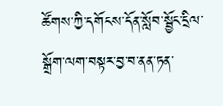ཚོགས་ཀྱི་དགོངས་དོན་སློབ་སྦྱོང་དྲིལ་སྒྲོག་ལག་བསྟར་བྱ་བ་ནན་ཏན་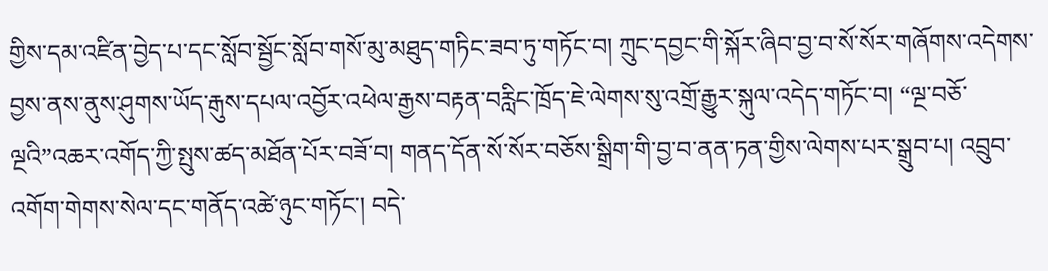གྱིས་དམ་འཛིན་བྱེད་པ་དང་སློབ་སྦྱོང་སློབ་གསོ་མུ་མཐུད་གཏིང་ཟབ་ཏུ་གཏོང་བ། ཀྲུང་དབྱང་གི་སྐོར་ཞིབ་བྱ་བ་སོ་སོར་གཞོགས་འདེགས་བྱས་ནས་ནུས་ཤུགས་ཡོད་རྒུས་དཔལ་འབྱོར་འཕེལ་རྒྱས་བརྟན་བརླིང་ཁྲོད་ཇེ་ལེགས་སུ་འགྲོ་རྒྱུར་སྐུལ་འདེད་གཏོང་བ། “ལྔ་བཅོ་ལྔའི”འཆར་འགོད་ཀྱི་སྤུས་ཚད་མཐོན་པོར་བཟོ་བ། གནད་དོན་སོ་སོར་བཅོས་སྒྲིག་གི་བྱ་བ་ནན་ཏན་གྱིས་ལེགས་པར་སྒྲུབ་པ། འབྲུབ་འགོག་གེགས་སེལ་དང་གནོད་འཚེ་ཉུང་གཏོང་། བདེ་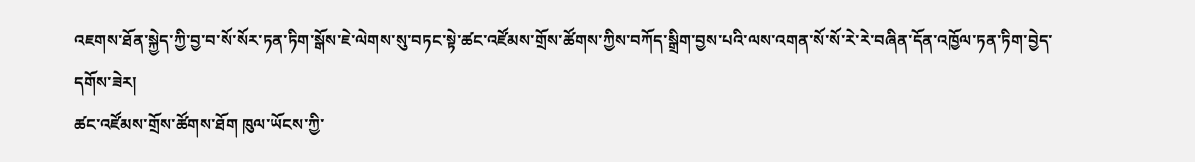འཇགས་ཐོན་སྐྱེད་ཀྱི་བྱ་བ་སོ་སོར་ཏན་ཏིག་སྒོས་ཇེ་ལེགས་སུ་བཏང་སྟེ་ཚང་འཛོམས་གྲོས་ཚོགས་ཀྱིས་བཀོད་སྒྲིག་བྱས་པའི་ལས་འགན་སོ་སོ་རེ་རེ་བཞིན་དོན་འཁྱོལ་ཏན་ཏིག་བྱེད་དགོས་ཟེར།
ཚང་འཛོམས་གྲོས་ཚོགས་ཐོག ཁུལ་ཡོངས་ཀྱི་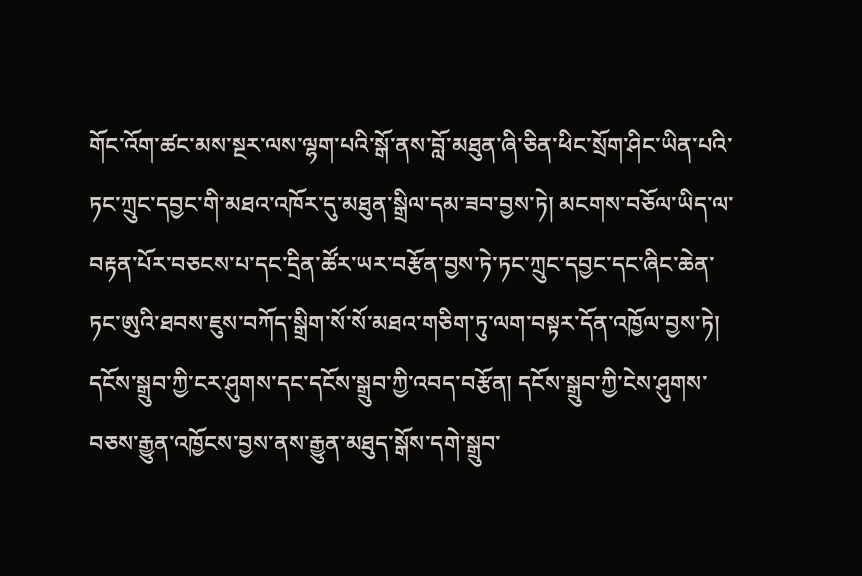གོང་འོག་ཚང་མས་སྔར་ལས་ལྷག་པའི་སྒོ་ནས་བློ་མཐུན་ཞི་ཅིན་ཕིང་སྲོག་ཤིང་ཡིན་པའི་ཏང་ཀྲུང་དབྱང་གི་མཐའ་འཁོར་དུ་མཐུན་སྒྲིལ་དམ་ཟབ་བྱས་ཏེ། མངགས་བཅོལ་ཡིད་ལ་བརྟན་པོར་བཅངས་པ་དང་དྲིན་ཚོར་ཡར་བརྩོན་བྱས་ཏེ་ཏང་ཀྲུང་དབྱང་དང་ཞིང་ཆེན་ཏང་ཨུའི་ཐབས་ཇུས་བཀོད་སྒྲིག་སོ་སོ་མཐའ་གཅིག་ཏུ་ལག་བསྟར་དོན་འཁྱོལ་བྱས་ཏེ། དངོས་སྒྲུབ་ཀྱི་ངར་ཤུགས་དང་དངོས་སྒྲུབ་ཀྱི་འབད་བརྩོན། དངོས་སྒྲུབ་ཀྱི་ངེས་ཤུགས་བཅས་རྒྱུན་འཁྱོངས་བྱས་ནས་རྒྱུན་མཐུད་སྒོས་དགེ་སྒྲུབ་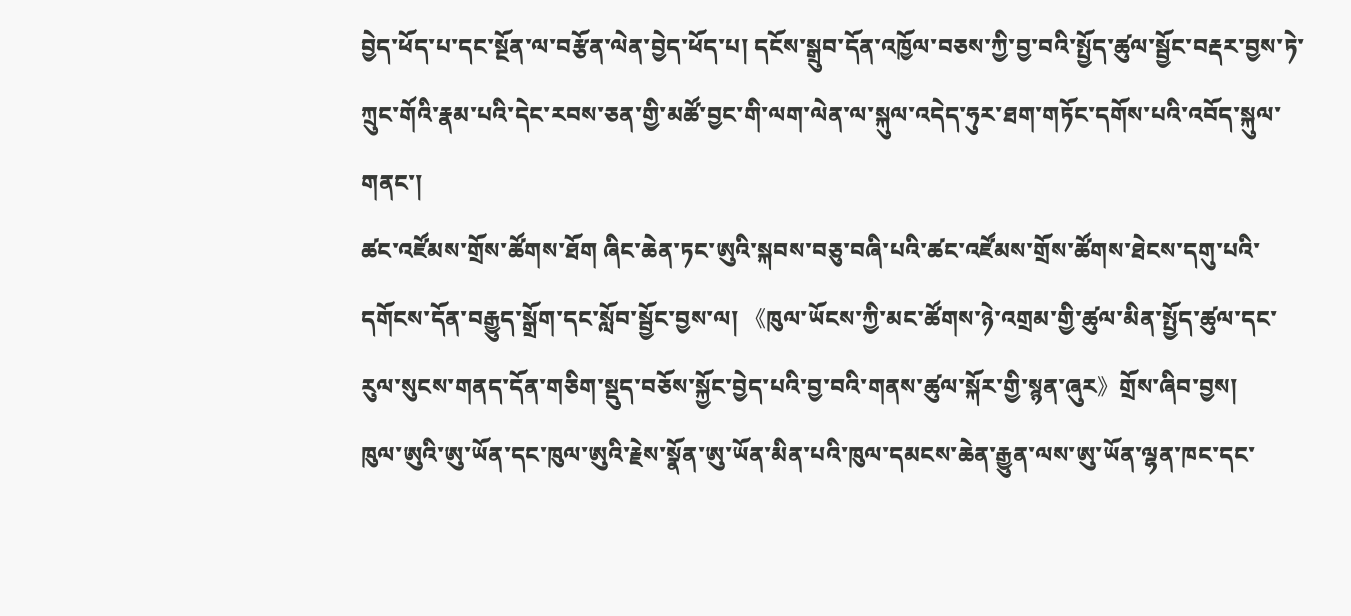བྱེད་ཕོད་པ་དང་སྔོན་ལ་བརྩོན་ལེན་བྱེད་ཕོད་པ། དངོས་སྒྲུབ་དོན་འཁྱོལ་བཅས་ཀྱི་བྱ་བའི་སྤྱོད་ཚུལ་སྦྱོང་བརྡར་བྱས་ཏེ་ཀྲུང་གོའི་རྣམ་པའི་དེང་རབས་ཅན་གྱི་མཚོ་བྱང་གི་ལག་ལེན་ལ་སྐུལ་འདེད་ཧུར་ཐག་གཏོང་དགོས་པའི་འབོད་སྐུལ་གནང་།
ཚང་འཛོམས་གྲོས་ཚོགས་ཐོག ཞིང་ཆེན་ཏང་ཨུའི་སྐབས་བཅུ་བཞི་པའི་ཚང་འཛོམས་གྲོས་ཚོགས་ཐེངས་དགུ་པའི་དགོངས་དོན་བརྒྱུད་སྒྲོག་དང་སློབ་སྦྱོང་བྱས་ལ། 《ཁུལ་ཡོངས་ཀྱི་མང་ཚོགས་ཉེ་འགྲམ་གྱི་ཚུལ་མིན་སྤྱོད་ཚུལ་དང་རུལ་སུངས་གནད་དོན་གཅིག་སྡུད་བཅོས་སྐྱོང་བྱེད་པའི་བྱ་བའི་གནས་ཚུལ་སྐོར་གྱི་སྙན་ཞུར》གྲོས་ཞིབ་བྱས།
ཁུལ་ཨུའི་ཨུ་ཡོན་དང་ཁུལ་ཨུའི་རྗེས་སྣོན་ཨུ་ཡོན་མིན་པའི་ཁུལ་དམངས་ཆེན་རྒྱུན་ལས་ཨུ་ཡོན་ལྷན་ཁང་དང་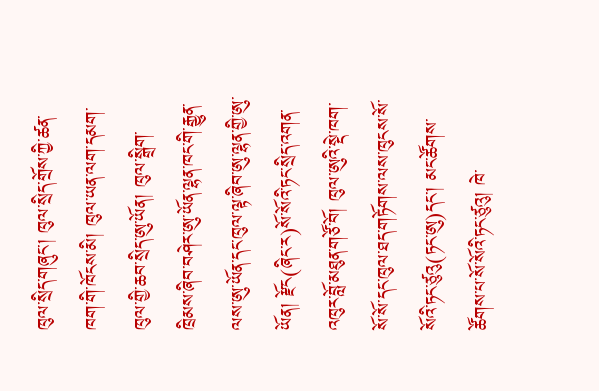ཁུལ་སྲིད་གཞུང་། ཁུལ་སྲིད་གྲོས་ཀྱི་ཚན་ཁག་གི་ཁོངས་མི། ཁུལ་ཡན་ལག་དམག་ཁུལ་གྱི་ཆབ་སྲིད་ཨུ་ཡོན། ཁུལ་སྒྲིག་ཁྲིམས་ཞིབ་བཤེར་ཨུ་ཡོན་ལྷན་ཁང་གི་རྒྱུན་ལས་ཨུ་ཡོན་དང་ཁུལ་ལྟ་ཞིབ་ཨུ་ལྷན་གྱི་ཨུ་ཡོན། རྫོང(ཞིང་ར)སོ་སོའི་ཏང་སྲིད་འགན་འཁུར་བློ་མཐུན་གཙོ་བོ། ཁུལ་ཨུའི་སྡེ་ཁག་སོ་སོ་དང་ཁུལ་ཐད་གཏོགས་ལས་ཁུངས་སོ་སོའི་ཏང་ཙུའུ(ཏང་ཨུ)དང་། མང་ཚོགས་ཚོགས་པ་སོ་སོའི་ཏང་ཙུའུ། ཁེ་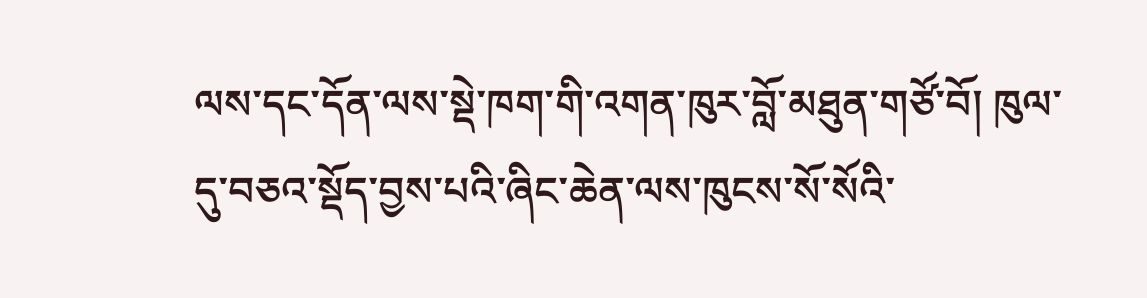ལས་དང་དོན་ལས་སྡེ་ཁག་གི་འགན་ཁུར་བློ་མཐུན་གཙོ་བོ། ཁུལ་དུ་བཅའ་སྡོད་བྱས་པའི་ཞིང་ཆེན་ལས་ཁུངས་སོ་སོའི་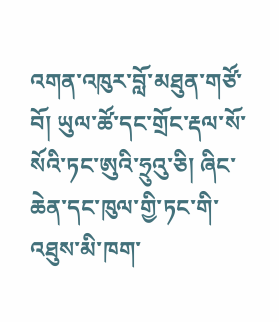འགན་འཁུར་བློ་མཐུན་གཙོ་བོ། ཡུལ་ཚོ་དང་གྲོང་རྡལ་སོ་སོའི་ཏང་ཨུའི་ཧྲུའུ་ཅི། ཞིང་ཆེན་དང་ཁུལ་གྱི་ཏང་གི་འཐུས་མི་ཁག་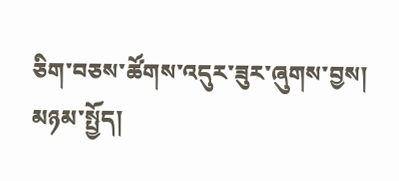ཅིག་བཅས་ཚོགས་འདུར་ཟུར་ཞུགས་བྱས།
མཉམ་སྤྱོད།